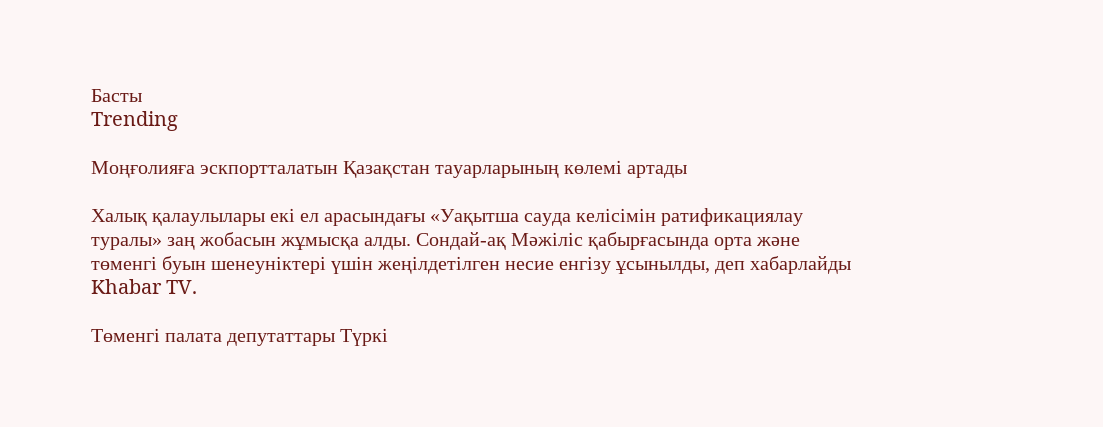Басты
Trending

Моңғолияға эскпортталатын Қазақстан тауарларының көлемі артады

Халық қалаулылары екі ел арасындағы «Уақытша сауда келісімін ратификациялау туралы» заң жобасын жұмысқа алды. Сондай-ақ Мәжіліс қабырғасында орта және төменгі буын шенеуніктері үшін жеңілдетілген несие енгізу ұсынылды, деп хабарлайды Khabar TV.

Төменгі палата депутаттары Түркі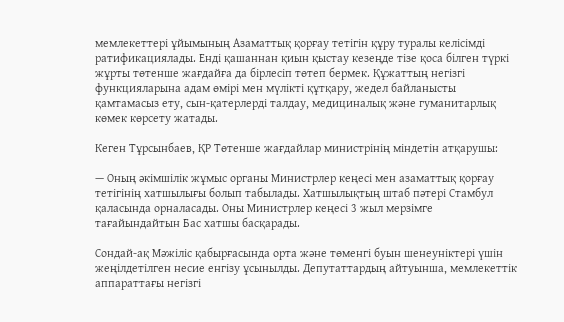мемлекеттері ұйымының Азаматтық қорғау тетігін құру туралы келісімді ратификациялады. Енді қашаннан қиын қыстау кезеңде тізе қоса білген түркі жұрты төтенше жағдайға да бірлесіп төтеп бермек. Құжаттың негізгі функцияларына адам өмірі мен мүлікті құтқару, жедел байланысты қамтамасыз ету, сын-қатерлерді талдау, медициналық және гуманитарлық көмек көрсету жатады.

Кеген Тұрсынбаев, ҚР Төтенше жағдайлар министрінің міндетін атқарушы:

— Оның әкімшілік жұмыс органы Министрлер кеңесі мен азаматтық қорғау тетігінің хатшылығы болып табылады. Хатшылықтың штаб пәтері Стамбул қаласында орналасады. Оны Министрлер кеңесі 3 жыл мерзімге тағайындайтын Бас хатшы басқарады.

Сондай-ақ Мәжіліс қабырғасында орта және төменгі буын шенеуніктері үшін жеңілдетілген несие енгізу ұсынылды. Депутаттардың айтуынша, мемлекеттік аппараттағы негізгі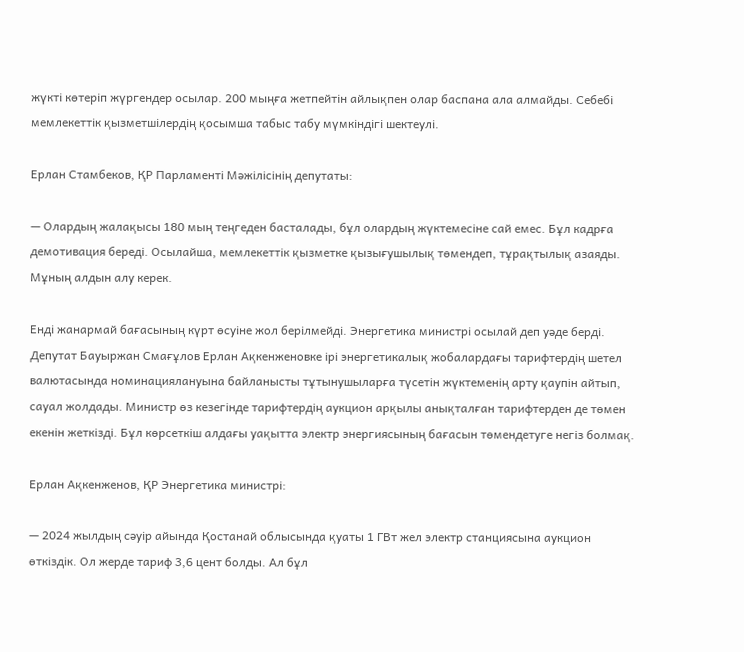жүкті көтеріп жүргендер осылар. 200 мыңға жетпейтін айлықпен олар баспана ала алмайды. Себебі мемлекеттік қызметшілердің қосымша табыс табу мүмкіндігі шектеулі.

Ерлан Стамбеков, ҚР Парламенті Мәжілісінің депутаты:

— Олардың жалақысы 180 мың теңгеден басталады, бұл олардың жүктемесіне сай емес. Бұл кадрға демотивация береді. Осылайша, мемлекеттік қызметке қызығушылық төмендеп, тұрақтылық азаяды. Мұның алдын алу керек.

Енді жанармай бағасының күрт өсуіне жол берілмейді. Энергетика министрі осылай деп уәде берді. Депутат Бауыржан Смағұлов Ерлан Ақкенженовке ірі энергетикалық жобалардағы тарифтердің шетел валютасында номинациялануына байланысты тұтынушыларға түсетін жүктеменің арту қаупін айтып, сауал жолдады. Министр өз кезегінде тарифтердің аукцион арқылы анықталған тарифтерден де төмен екенін жеткізді. Бұл көрсеткіш алдағы уақытта электр энергиясының бағасын төмендетуге негіз болмақ.

Ерлан Ақкенженов, ҚР Энергетика министрі:

— 2024 жылдың сәуір айында Қостанай облысында қуаты 1 ГВт жел электр станциясына аукцион өткіздік. Ол жерде тариф 3,6 цент болды. Ал бұл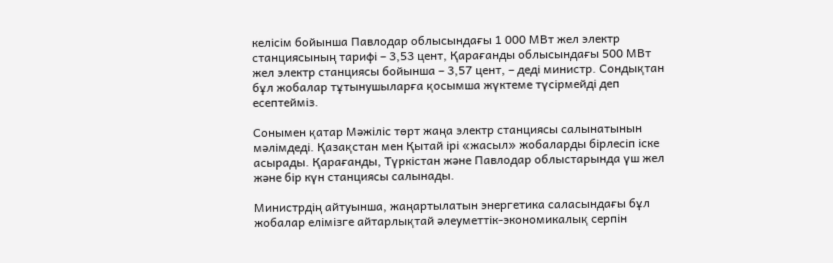келісім бойынша Павлодар облысындағы 1 000 МВт жел электр станциясының тарифі – 3,53 цент, Қарағанды облысындағы 500 МВт жел электр станциясы бойынша – 3,57 цент, – деді министр. Сондықтан бұл жобалар тұтынушыларға қосымша жүктеме түсірмейді деп есептейміз.

Сонымен қатар Мәжіліс төрт жаңа электр станциясы салынатынын мәлімдеді. Қазақстан мен Қытай ірі «жасыл» жобаларды бірлесіп іске асырады. Қарағанды, Түркістан және Павлодар облыстарында үш жел және бір күн станциясы салынады.

Министрдің айтуынша, жаңартылатын энергетика саласындағы бұл жобалар елімізге айтарлықтай әлеуметтік-экономикалық серпін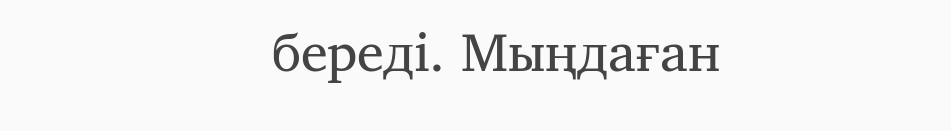береді. Мыңдаған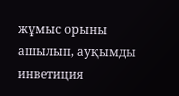жұмыс орыны ашылып, ауқымды инветиция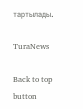тартылады.

TuraNews

Back to top button